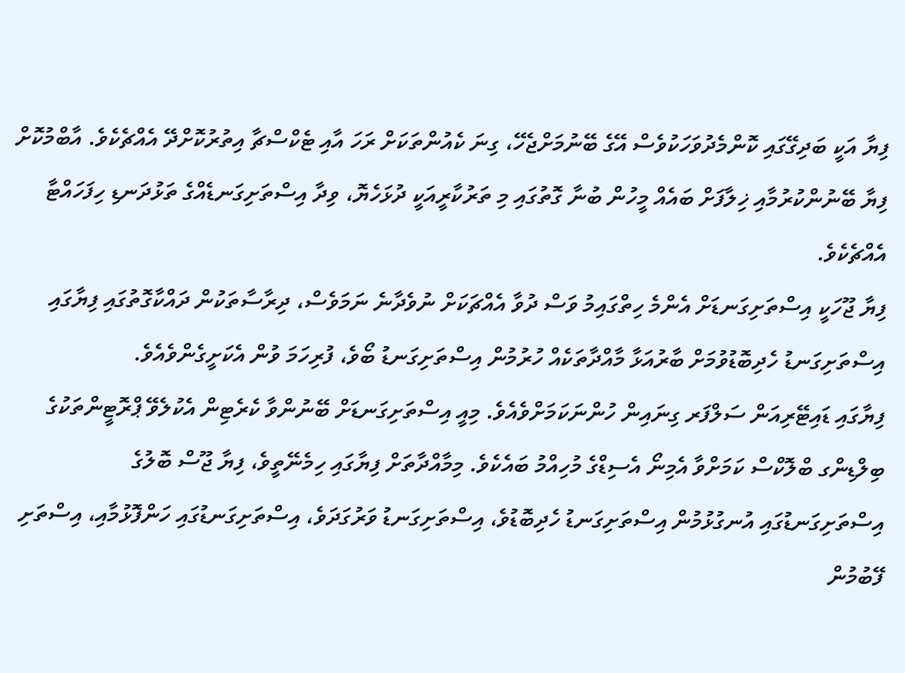ފިޔާ އަކީ ބަދިގޭގައި ކޮންމެދުވަހަކުވެސް އޭގެ ބޭނުމަށްޖެހޭ، ގިނަ ކެއުންތަކަށް ރަހަ އާއި ޓެކްސްޗާ އިތުރުކޮށްދޭ އެއްޗެކެވެ. އާބްމުކޮށް ފިޔާ ބޭނުންކުރުމާއި ޚިލާފަށް ބައެއް މީހުން ބުނާ ގޮތުގައި މި ތަރުކާރީއަކީ ދުޅަހެޔޮ، ވިދާ އިސްތަށިގަނޑެއްގެ ތަޅުދަނޑި ހިފަހައްޓާ އެއްޗެކެވެ.
ފިޔާ ޖޫހަކީ އިސްތަށިގަނޑަށް އެންމެ ހިތްގައިމު ވަސް ދުވާ އެއްޗަކަށް ނުވެދާނެ ނަމަވެސް، ދިރާސާތަކުން ދައްކާގޮތުގައި ފިޔާގައި އިސްތަށިގަނޑު ހެދިބޮޑުވުމަށް ބާރުއަޅާ މާއްދާތަކެއް ހުރުމުން އިސްތަށިގަނޑު ބޯވެ، ފުރިހަމަ ވުން އެކަށީގެންވެއެވެ.
ފިޔާގައި ޑައިޓޭރިއަން ސަލްފަރ ގިނައިން ހުންނަކަމަށްވެއެވެ. މިއީ އިސްތަށިގަނޑަށް ބޭނުންވާ ކެރެޓިން އެކުލެވޭ ޕްރޮޓީންތަކުގެ ބިލްޑިންގ ބްލޮކްސް ކަމަށްވާ އެމިނޯ އެސިޑްގެ މުހިއްމު ބައެކެވެ. މިމާއްދާތަށް ފިޔާގައި ހިމެނޭތީވެ، ފިޔާ ޖޫސް ބޮލުގެ އިސްތަށިގަނޑުގައި އުނގުޅުމުން އިސްތަށިގަނޑު ހެދިބޮޑުވެ، އިސްތަށިގަނޑު ވަރުގަދަވެ، އިސްތަށިގަނޑުގައި ހަންފޮޅުމާއި، އިސްތަށި ފޭބުމުން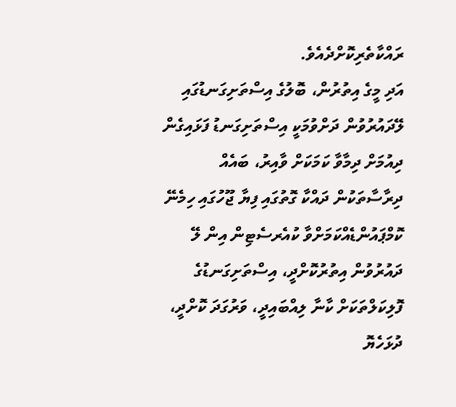ރައްކާތެރިކޮށްދެއެވެ.
އަދި މީގެ އިތުރުން، ބޮލުގެ އިސްތަށިގަނޑުގައި ލޭދައުރުވުން ދަށްވުމަކީ އިސްތަށިގަނޑު ފަޅައިގެން ދިއުމަށް ދިމާވާ ކަމަކަށް ވާއިރު، ބައެއް ދިރާސާތަކުން ދައްކާ ގޮތުގައި ފިޔާ ޖޫހުގައި ހިމެނޭ ކޮމްޕައުންޑެއްކަމަށްވާ ކުއެރސެޓިން އިން ލޭ ދައުރުވުން އިތުރުކޮށްދީ، އިސްތަށިގަނޑުގެ ފޮލިކަލްތަކަށް ކާނާ ލިއްބައިދީ، ވަރުގަދަ ކޮށްދީ، ދުޅަހެޔޮ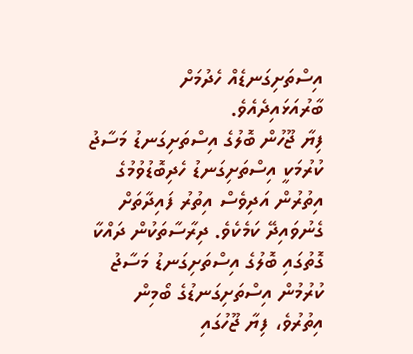އިސްތަށިގަނޑެއް ހެދުމަށް ބާރުއަޅައިދެއެވެ.
ފިޔާ ޖޫހުން ބޮލުގެ އިސްތަށިގަނޑު މަސާޖު ކުރުމަކީ އިސްތަށިގަނޑު ހެދިބޮޑުވުމުގެ އިތުރުން އަދިވެސް އިތުރު ފައިދާތަށް ގެނުވައިދޭ ކަމެކެވެ. ދިރާސާތަކުން ދައްކާ ގޮތުގައި ބޮލުގެ އިސްތަށިގަނޑު މަސާޖު ކުރުމުން އިސްތަށިގަނޑުގެ ބޯމިން އިތުރުވެ، ފިޔާ ޖޫހުގައި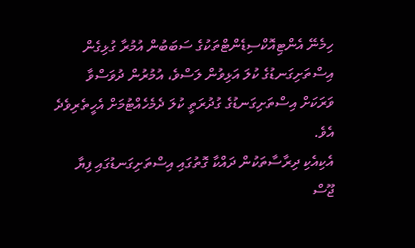ހިމެނޭ އެންޓިއޮކްސިޑެންޓްތަކުގެ ސަބަބުން އުމުރާ ގުޅިގެން އިސްތަށިގަނޑުގެ ކުލަ އަޅިވުން ލަސްވެ، އުމުރުން ދުވަސްވާ ވަރަކަށް އިސްތަށިގަނޑުގެ ގުދުރަތީ ކުލަ ދެމެހެއްޓުމަށް އެހީތެރިވެދެ އެވެ.
އެކިއެކި ދިރާސާތަކުން ދައްކާ ގޮތުގައި އިސްތަށިގަނޑުގައި ފިޔާ ޖޫސް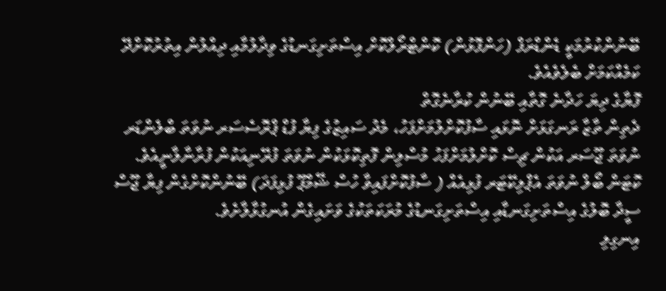ބޭނުންކުރުމަކީ ޑެންޑްރަފް (ހަންފޮޅުން) ކޮންޓްރޯލްކޮށް އިސްތަށިގަނޑުގެ ވިދާލުމާއި ދިއްލުން އިތުރުކޮށްދޭ ކަމެއްކަމަށް ބެލެވެއެވެ.
ފޮޔާގެ ދިޔަ ހަދާނެ ގޮތާއި ބޭނުން ކުރާނެގޮތް
ދެތިން ތާޒާ ރަނގަޅަށް ނޮޅައި ސާފުކޮށްލުމަށްފަހު، މެދު ސައިޒުގެ ފިޔާ ފުޑް ޕްރޮސެސަރ ނުވަތަ ބްލެންޑަރ ނުވަތަ ޖޫސަރ އަކުން ޗިސް ކޮށްލުމަށްފަހު މުސްލިން ފޮތިކޮޅަކުން ނުވަތަ ފުރޭނިއަކުން ފުރާނާލާނީއެވެ.
ކޮޓަން ބޯލް ނުވަތަ އެޕްލިކޭޓަރ ފުޅިއެއް ( ސާފުކޮށްފައިވާ ހުސް ޝޭމްޕޫ ފުޅިފަދަ) ބޭނުންކޮށްގެން ފިޔާ ޖޫސް ސީދާ ބޮލުގެ އިސްތަށިގަނޑާއި އިސްތަށިގަނޑުގެ މުރަކަތަކުގެ ވަށައިގެން އުނގުޅާލާށެވެ.
އިނގިލި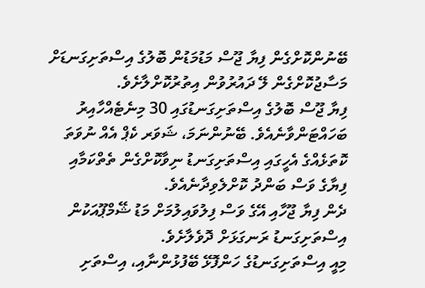ބޭނުންކޮށްގެން ފިޔާ ޖޫސް މަޑުމަޑުން ބޮލުގެ އިސްތަށިގަނޑަށް މަސާޖުކޮށްގެން ލޭ ދައުރުވުން އިތުރުކޮށްލާށެވެ.
ފިޔާ ޖޫސް ބޮލުގެ އިސްތަށިގަނޑުގައި 30 މިނެޓެއްހާއިރު ބަހައްޓަންވާނެއެވެ. ބޭނުންނަމަ، ޝަވަރ ކެޕް އެއް ނުވަތަ ކޮތަޅެއްގެ އެހީގައި އިސްތަށިގަނޑު ނިވާކޮށްގެން ތެތްކަމާއި ފިޔާގެ ވަސް ބަންދު ކޮށްލެވިދާނެއެވެ.
ދެން ފިޔާ ޖޫހާއި އޭގެ ވަސް ފިލުވައިލުމަށް މަޑު ޝޭމްޕޫއަކުން އިސްތަށިގަނޑު ރަނގަޅަށް ދޮވެލާށެވެ.
މިއީ އިސްތަށިގަނޑުގެ ހަންފޮޅޭ ބޭފުޅުންނާއި، އިސްތަށި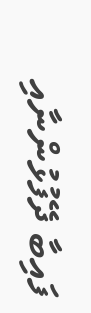ފައިބާ ދޭފުޅުންނާއި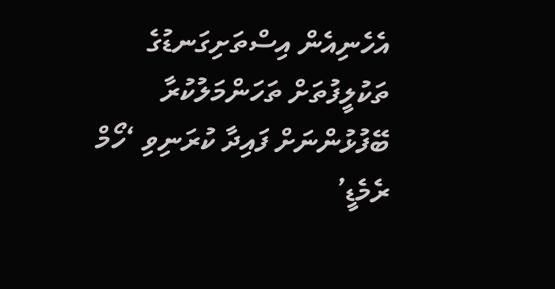އެހެނިއެން އިސްތަށިގަނޑުގެ ތަކުލީފުތަށް ތަހަންމަލުކުރާ ބޭފުޅުންނަށް ފައިދާ ކުރަނިވި ‘ހޯމް ރެމެޑީ’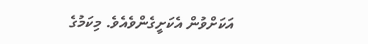އަކަށްވުން އެކަށީގެންވެއެވެ. މިކަމުގެ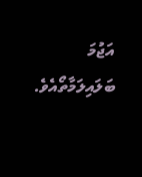އަޖުމަ ބަލައިލަމާތޯއެވެ.